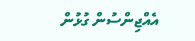އެއްޖިންސުން ގުޅުން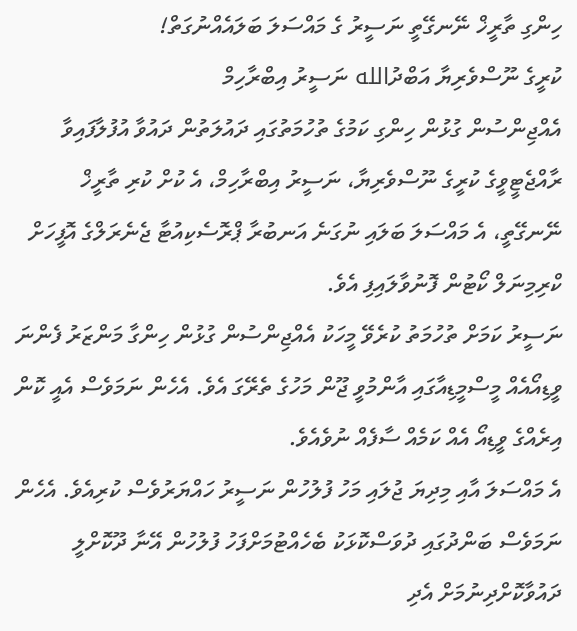ހިންގި ތާރީޚް ނޭނގޭތީ ނަސީރު ގެ މައްސަލަ ބަލައެއްނުގަތް!
ކުރީގެ ނޫސްވެރިޔާ އަބްދުالله ނަސީރު އިބްރާހިމް
އެއްޖިންސުން ގުޅުން ހިންގި ކަމުގެ ތުހުމަތުގައި ދައުލަތުން ދައުވާ އުފުލާފައިވާ ރާއްޖެޓީވީގެ ކުރީގެ ނޫސްވެރިޔާ، ނަސީރު އިބްރާހިމް، އެ ކުށް ކުރި ތާރީޚް ނޭނގޭތީ، އެ މައްސަލަ ބަލައި ނުގަނެ އަނބުރާ ޕްރޮސެކިއުޓާ ޖެނެރަލްގެ އޮފީހަށް ކްރިމިނަލް ކޯޓުން ފޮނުވާލައިފި އެވެ.
ނަސީރު ކަމަށް ތުހުމަތު ކުރެވޭ މީހަކު އެއްޖިންސުން ގުޅުން ހިންގާ މަންޒަރު ފެންނަ ވީޑިއޯއެއް މީސްމީޑިއާގައި އާންމުވީ ޖޫން މަހުގެ ތެރޭގަ އެވެ. އެހެން ނަމަވެސް އެއީ ކޮން އިރެއްގެ ވީޑިއޯ އެއް ކަމެއް ސާފެއް ނުވެއެވެ.
އެ މައްސަލަ އާއި މިދިޔަ ޖުލައި މަހު ފުލުހުން ނަސީރު ހައްޔަރުވެސް ކުރިއެވެ. އެހެން ނަމަވެސް ބަންދުގައި ދުވަސްކޮޅަކު ބެހެއްޓުމަށްފަހު ފުލުހުން އޭނާ ދޫކޮށްލީ ދައުވާކޮށްދިނުމަށް އެދި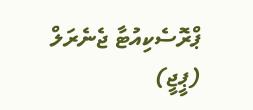ޕްރޮސެކިއުޓާ ޖެނެރަލް (ޕީޖީ)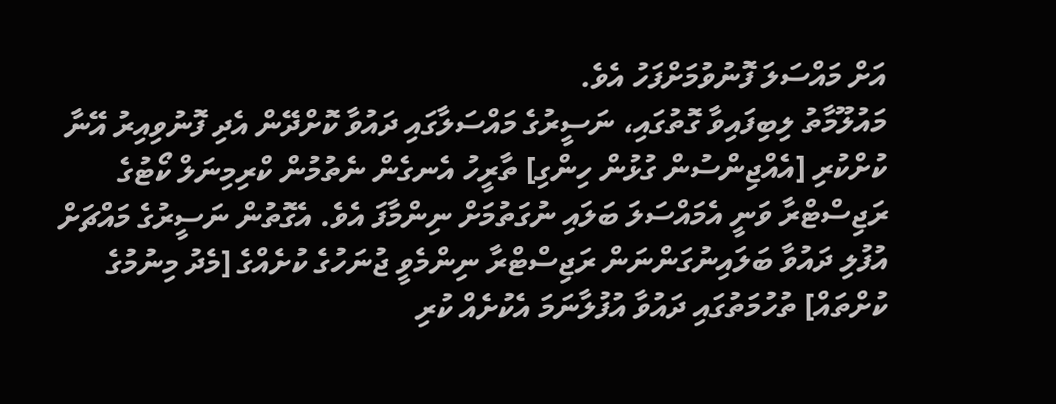އަށް މައްސަލަ ފޮނުވުމަށްފަހު އެވެ.
މައުލޫމާތު ލިބިފައިވާ ގޮތުގައި، ނަސީރުގެ މައްސަލާގައި ދައުވާ ކޮށްދޭން އެދި ފޮނުވިއިރު އޭނާ ކުށްކުރި [އެއްޖިންސުން ގުޅުން ހިންގި] ތާރީހު އެނގެން ނެތުމުން ކްރިމިނަލް ކޯޓުގެ ރަޖިސްޓްރާ ވަނީ އެމައްސަލަ ބަލައި ނުގަތުމަށް ނިންމާފަ އެވެ. އެގޮތުން ނަސީރުގެ މައްޗަށް އުފުލި ދައުވާ ބަލައިނުގަންނަން ރަޖިސްޓްރާ ނިންމެވީ ޖުނަހުގެ ކުށެއްގެ [މެދު މިނުމުގެ ކުށްތައް] ތުހުމަތުގައި ދައުވާ އުފުލާނަމަ އެކުށެއް ކުރި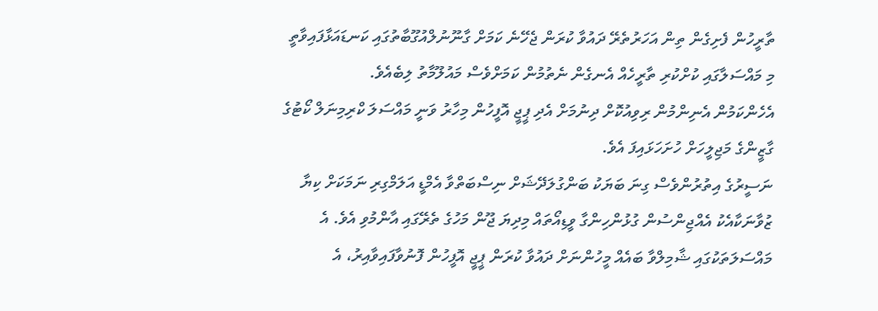ތާރީހުން ފެށިގެން ތިން އަހަރުތެރޭ ދައުވާ ކުރަން ޖެހޭނެ ކަމަށް ގާނޫނުލްއުގޫބާތުގައި ކަނޑައަޅާފައިވާތީ މި މައްސަލާގައި ކުށްކުރި ތާރީހެއް އެނގެން ނެތުމުން ކަމަށްވެސް މައުލޫމާތު ލިބެއެވެ.
އެހެންކަމުން އެނިންމުން ރިވިއުކޮށް ދިނުމަށް އެދި ޕީޖީ އޮފީހުން މިހާރު ވަނީ މައްސަލަ ކްރިމިނަލް ކޯޓުގެ ގާޒީންގެ މަޖިލީހަށް ހުށަހަޅައިފަ އެވެ.
ނަސީރުގެ އިތުރުންވެސް ގިނަ ބަޔަކު ބަންގުލަދޭޝަށް ނިސްބަތްވާ އެމްޑީ އަލަމްގިރި ނަމަކަށް ކިޔާ ޒުވާނަކާއެކު އެއްޖިންސުން ގުޅުންހިންގާ ވީޑިއޯތައް މިދިޔަ ޖޫން މަހުގެ ތެރޭގައި އާންމުވި އެވެ. އެ މައްސަލަތަކުގައި ޝާމިލްވާ ބައެއް މީހުންނަށް ދައުވާ ކުރަން ޕީޖީ އޮފީހުން ފޮނުވާފައިވާއިރު، އެ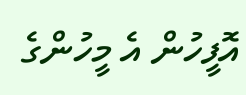އޮފީހުން އެ މީހުންގެ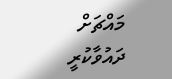މައްޗަށް ދައުވާކުރީ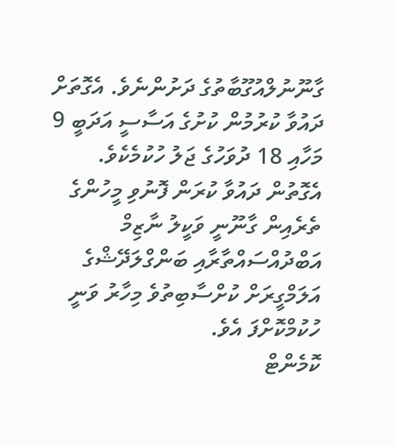ގާނޫނުލްއުގޫބާތުގެ ދަށުންނެވެ. އެގޮތަށް ދައުވާ ކުރުމުން ކުށުގެ އަސާސީ އަދަބީ 9 މަހާއި 18 ދުވަހުގެ ޖަލު ހުކުމެކެވެ.
އެގޮތުން ދައުވާ ކުރަން ފޮނުވި މީހުންގެ ތެރެއިން ގާނޫނީ ވަކީލު ނާޒިމް އަބްދުއްސައްތާރާއި ބަންގްލަދޭޝްގެ އަލަމްގީރަށް ކުށްސާބިތުވެ މިހާރު ވަނީ ހުކުމްކޮށްފަ އެވެ.
ކޮމެންޓް